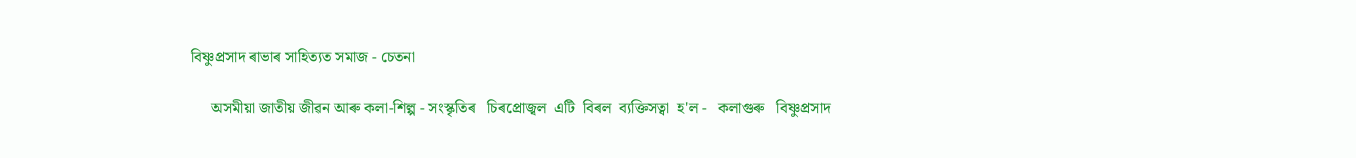বিষ্ণুপ্ৰসাদ ৰাভাৰ সাহিত্যত সমাজ - চেতনা

     অসমীয়া জাতীয় জীৱন আৰু কলা-শিল্প - সংস্কৃতিৰ   চিৰপ্ৰোজ্বল  এটি  বিৰল  ব্যক্তিসত্বা  হ'ল -   কলাগুৰু   বিষ্ণুপ্ৰসাদ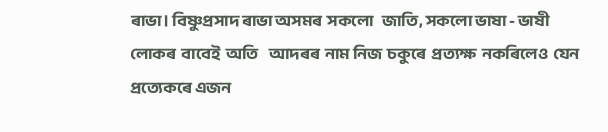ৰাভা। বিষ্ণুপ্ৰসাদ ৰাভা অসমৰ  সকলো   জাতি, সকলো ভাষা - ভাষী  লোকৰ  বাবেই  অতি    আদৰৰ  নাম নিজ  চকুৰে  প্ৰত্যক্ষ  নকৰিলেও  যেন প্ৰত্যেকৰে এজন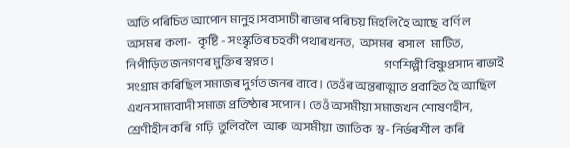অতি পৰিচিত আপোন মানুহ।সব্যসাচী ৰাভাৰ পৰিচয় মিহলি হৈ আছে  বৰ্ণিল  অসমৰ  কলা-   কৃষ্টি - সংস্কৃতিৰ চহকী পথাৰখনত,  অসমৰ  ৰসাল   মাটিত, নিপীড়িত জনগণৰ মুক্তিৰ স্বপ্নত।                                                   গণশিল্পী বিষ্ণুপ্ৰসাদ ৰাভাই সংগ্ৰাম কৰিছিল সমাজৰ দুৰ্গত জনৰ বাবে। তেওঁৰ অন্তৰাত্মাত প্ৰবাহিত হৈ আছিল এখন সাম্যবাদী সমাজ প্ৰতিষ্ঠাৰ সপোন। তেওঁ অসমীয়া সমাজখন শোষণহীন, শ্ৰেণীহীন কৰি  গঢ়ি  তুলিবলৈ  আৰু  অসমীয়া  জাতিক  স্ব- নিৰ্ভৰশীল  কৰি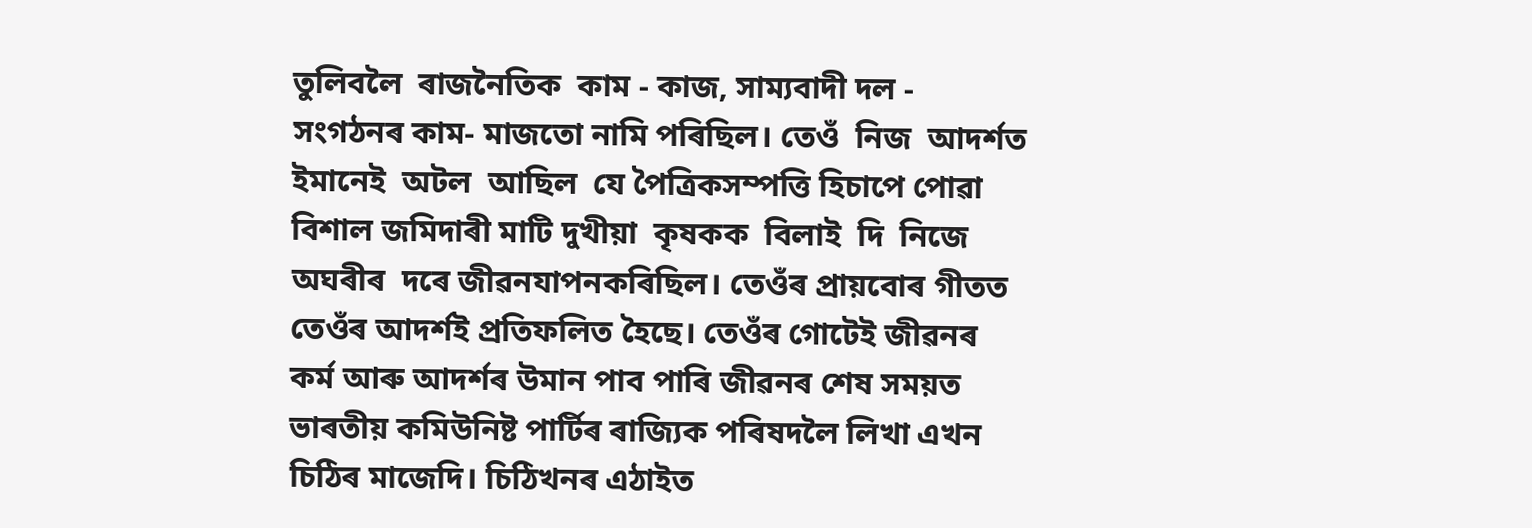তুলিবলৈ  ৰাজনৈতিক  কাম - কাজ, সাম্যবাদী দল - সংগঠনৰ কাম- মাজতো নামি পৰিছিল। তেওঁ  নিজ  আদৰ্শত  ইমানেই  অটল  আছিল  যে পৈত্ৰিকসম্পত্তি হিচাপে পোৱা বিশাল জমিদাৰী মাটি দুখীয়া  কৃষকক  বিলাই  দি  নিজে  অঘৰীৰ  দৰে জীৱনযাপনকৰিছিল। তেওঁৰ প্ৰায়বোৰ গীতত তেওঁৰ আদৰ্শই প্ৰতিফলিত হৈছে। তেওঁৰ গোটেই জীৱনৰ কৰ্ম আৰু আদৰ্শৰ উমান পাব পাৰি জীৱনৰ শেষ সময়ত ভাৰতীয় কমিউনিষ্ট পাৰ্টিৰ ৰাজ্যিক পৰিষদলৈ লিখা এখন চিঠিৰ মাজেদি। চিঠিখনৰ এঠাইত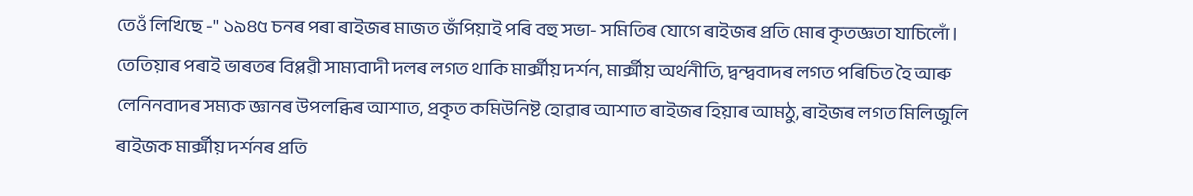তেওঁ লিখিছে -" ১৯৪৫ চনৰ পৰা ৰাইজৰ মাজত জঁপিয়াই পৰি বহু সভা- সমিতিৰ যোগে ৰাইজৰ প্ৰতি মোৰ কৃতজ্ঞতা যাচিলোঁ। তেতিয়াৰ পৰাই ভাৰতৰ বিপ্লৱী সাম্যবাদী দলৰ লগত থাকি মাৰ্ক্সীয় দৰ্শন, মাৰ্ক্সীয় অৰ্থনীতি, দ্বন্দ্ববাদৰ লগত পৰিচিত হৈ আৰু লেনিনবাদৰ সম্যক জ্ঞানৰ উপলব্ধিৰ আশাত, প্ৰকৃত কমিউনিষ্ট হোৱাৰ আশাত ৰাইজৰ হিয়াৰ আমঠু, ৰাইজৰ লগত মিলিজুলি ৰাইজক মাৰ্ক্সীয় দৰ্শনৰ প্ৰতি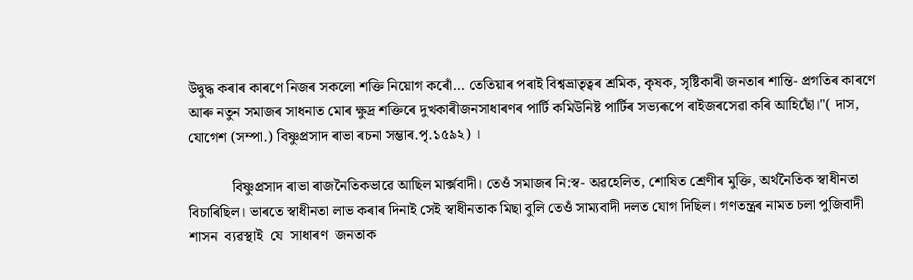উদ্বুদ্ধ কৰাৰ কাৰণে নিজৰ সকলো শক্তি নিয়োগ কৰোঁ... তেতিয়াৰ পৰাই বিশ্বভ্ৰাতৃত্বৰ শ্ৰমিক, কৃষক, সৃষ্টিকাৰী জনতাৰ শান্তি- প্ৰগতিৰ কাৰণে আৰু নতুন সমাজৰ সাধনাত মোৰ ক্ষুদ্ৰ শক্তিৰে দুখকাৰীজনসাধাৰণৰ পাৰ্টি কমিউনিষ্ট পাৰ্টিৰ সভ্যৰূপে ৰাইজৰসেৱা কৰি আহিছোঁ।"( দাস, যোগেশ (সম্পা.) বিষ্ণুপ্ৰসাদ ৰাভা ৰচনা সম্ভাৰ.পৃ.১৫৯২) ।

            বিষ্ণুপ্ৰসাদ ৰাভা ৰাজনৈতিকভাৱে আছিল মাৰ্ক্সবাদী। তেওঁ সমাজৰ নি:স্ব- অৱহেলিত, শোষিত শ্ৰেণীৰ মুক্তি, অৰ্থনৈতিক স্বাধীনতা বিচাৰিছিল। ভাৰতে স্বাধীনতা লাভ কৰাৰ দিনাই সেই স্বাধীনতাক মিছা বুলি তেওঁ সাম্যবাদী দলত যোগ দিছিল। গণতন্ত্ৰৰ নামত চলা পুজিবাদী  শাসন  ব্যৱস্থাই  যে  সাধাৰণ  জনতাক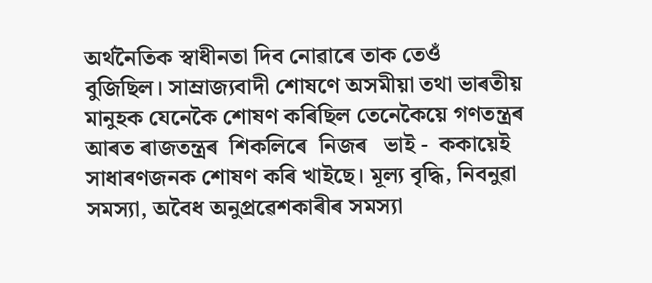অৰ্থনৈতিক স্বাধীনতা দিব নোৱাৰে তাক তেওঁ বুজিছিল। সাম্ৰাজ্যবাদী শোষণে অসমীয়া তথা ভাৰতীয় মানুহক যেনেকৈ শোষণ কৰিছিল তেনেকৈয়ে গণতন্ত্ৰৰ আৰত ৰাজতন্ত্ৰৰ  শিকলিৰে  নিজৰ   ভাই -  ককায়েই সাধাৰণজনক শোষণ কৰি খাইছে। মূল্য বৃদ্ধি, নিবনুৱা সমস্যা, অবৈধ অনুপ্ৰৱেশকাৰীৰ সমস্যা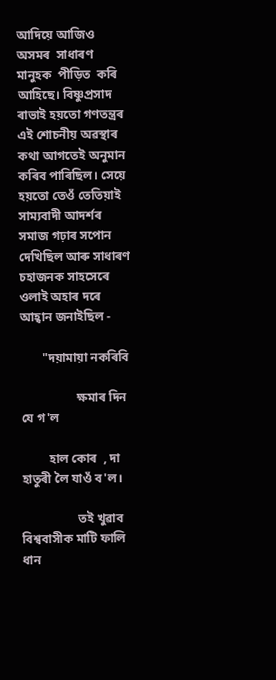আদিয়ে আজিও অসমৰ  সাধাৰণ  মানুহক  পীড়িত  কৰি  আহিছে। বিষ্ণুপ্ৰসাদ ৰাভাই হয়তো গণতন্ত্ৰৰ এই শোচনীয় অৱস্থাৰ কথা আগতেই অনুমান কৰিব পাৰিছিল। সেয়ে হয়তো তেওঁ তেতিয়াই সাম্যবাদী আদৰ্শৰ সমাজ গঢ়াৰ সপোন দেখিছিল আৰু সাধাৰণ চহাজনক সাহসেৰে ওলাই অহাৰ দৰে আহ্বান জনাইছিল -

       "দয়ামায়া নকৰিবি

                  ক্ষমাৰ দিন যে গ'ল

         হাল কোৰ  , দা হাতুৰী লৈ যাওঁ ব'ল।

                  তই খুৱাব বিশ্ববাসীক মাটি ফালি ধান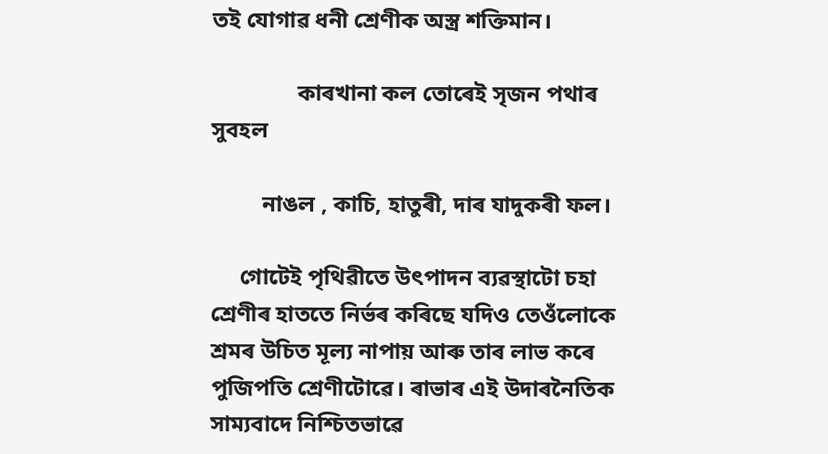তই যোগাৱ ধনী শ্ৰেণীক অস্ত্ৰ শক্তিমান।

               কাৰখানা কল তোৰেই সৃজন পথাৰ সুবহল

         নাঙল , কাচি, হাতুৰী, দাৰ যাদুকৰী ফল।

     গোটেই পৃথিৱীতে উৎপাদন ব্যৱস্থাটো চহা শ্ৰেণীৰ হাততে নিৰ্ভৰ কৰিছে যদিও তেওঁলোকে শ্ৰমৰ উচিত মূল্য নাপায় আৰু তাৰ লাভ কৰে পুজিপতি শ্ৰেণীটোৱে। ৰাভাৰ এই উদাৰনৈতিক সাম্যবাদে নিশ্চিতভাৱে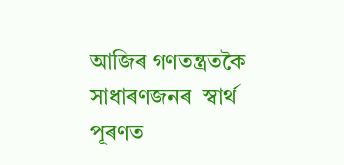আজিৰ গণতন্ত্ৰতকৈ  সাধাৰণজনৰ  স্বাৰ্থ  পূৰণত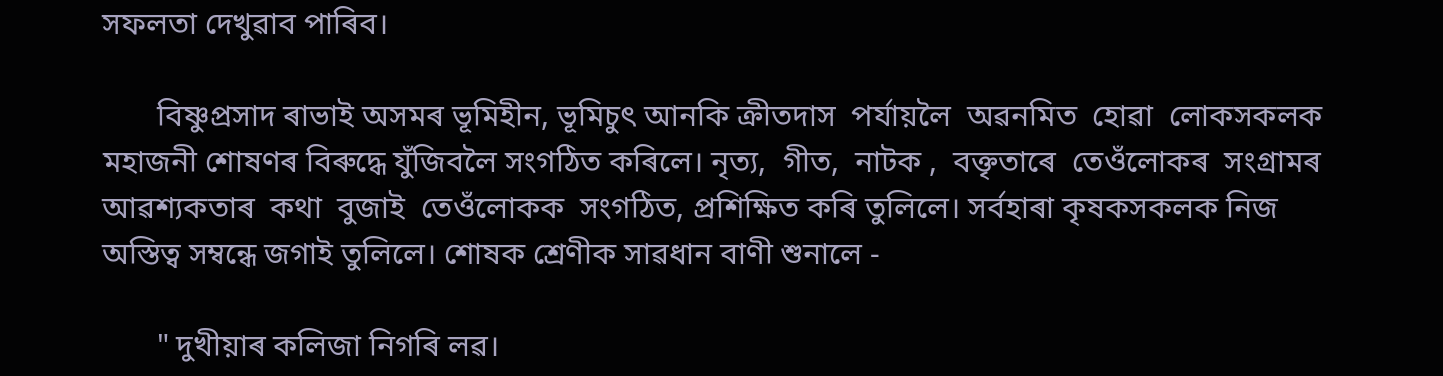সফলতা দেখুৱাব পাৰিব।

       বিষ্ণুপ্ৰসাদ ৰাভাই অসমৰ ভূমিহীন, ভূমিচুৎ আনকি ক্ৰীতদাস  পৰ্যায়লৈ  অৱনমিত  হোৱা  লোকসকলক মহাজনী শোষণৰ বিৰুদ্ধে যুঁজিবলৈ সংগঠিত কৰিলে। নৃত্য,  গীত,  নাটক ,  বক্তৃতাৰে  তেওঁলোকৰ  সংগ্ৰামৰ আৱশ্যকতাৰ  কথা  বুজাই  তেওঁলোকক  সংগঠিত, প্ৰশিক্ষিত কৰি তুলিলে। সৰ্বহাৰা কৃষকসকলক নিজ অস্তিত্ব সম্বন্ধে জগাই তুলিলে। শোষক শ্ৰেণীক সাৱধান বাণী শুনালে -

       " দুখীয়াৰ কলিজা নিগৰি লৱ।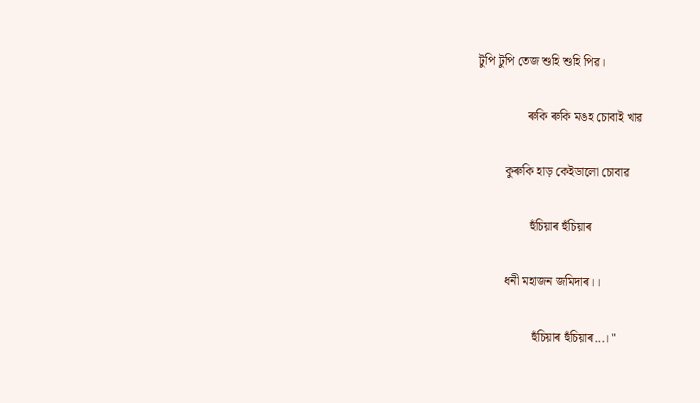টুপি টুপি তেজ শুহি শুহি পিৱ।

                ৰুকি ৰুকি মঙহ চোবাই খাৱ

         কুৰুকি হাড় কেইডালো চোবাৱ

                 হুঁচিয়াৰ হুঁচিয়াৰ

         ধনী মহাজন জমিদাৰ।।

                  হুঁচিয়াৰ হুঁচিয়াৰ...। "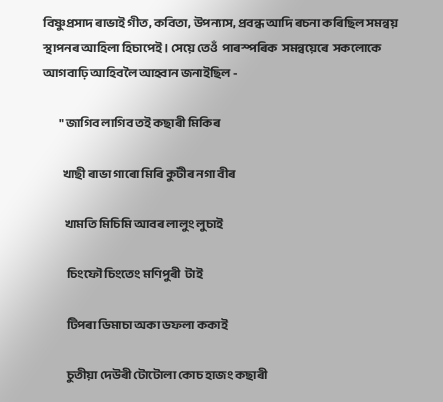বিষ্ণুপ্ৰসাদ ৰাভাই গীত, কবিতা, উপন্যাস, প্ৰবন্ধ আদি ৰচনা কৰিছিল সমন্বয় স্থাপনৰ আহিলা হিচাপেই। সেয়ে তেওঁ  পাৰস্পৰিক  সমন্বয়েৰে  সকলোকে  আগবাঢ়ি আহিবলৈ আহ্বান জনাইছিল -

        " জাগিব লাগিব তই কছাৰী মিকিৰ

          খাছী ৰাভা গাৰো মিৰি কুটীৰ নগা বীৰ

           খামতি মিচিমি আবৰ লালুং লুচাই

            চিংফৌ চিংতেং মণিপুৰী  টাই

            টিপৰা ডিমাচা অকা ডফলা ককাই

            চুতীয়া দেউৰী টোটোলা কোচ হাজং কছাৰী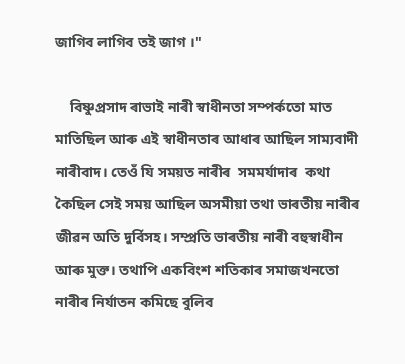জাগিব লাগিব তই জাগ ।"

    বিষ্ণুপ্ৰসাদ ৰাভাই নাৰী স্বাধীনতা সম্পৰ্কতো মাত মাতিছিল আৰু এই স্বাধীনতাৰ আধাৰ আছিল সাম্যবাদী নাৰীবাদ। তেওঁ যি সময়ত নাৰীৰ  সমমৰ্যাদাৰ  কথা কৈছিল সেই সময় আছিল অসমীয়া তথা ভাৰতীয় নাৰীৰ জীৱন অতি দুৰ্বিসহ। সম্প্ৰতি ভাৰতীয় নাৰী বহুস্বাধীন আৰু মুক্ত।‌ তথাপি একবিংশ শতিকাৰ সমাজখনতো নাৰীৰ নিৰ্যাতন কমিছে বুলিব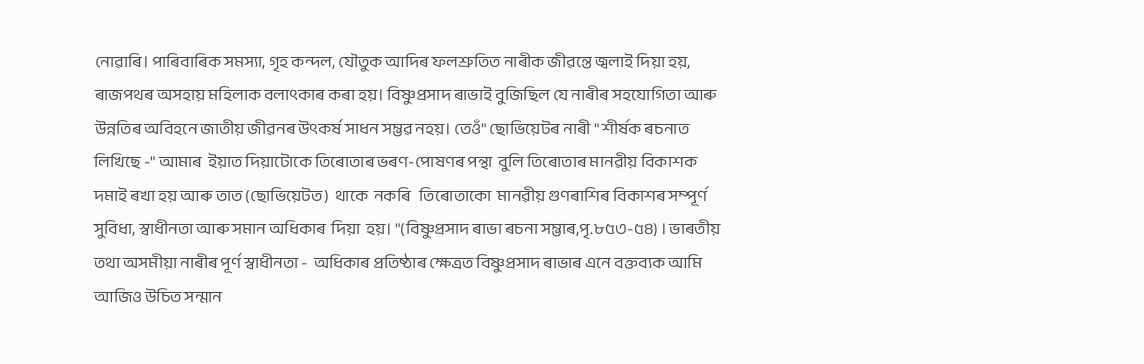নোৱাৰি। পাৰিবাৰিক সমস্যা, গৃহ কন্দল, যৌতুক আদিৰ ফলশ্ৰুতিত নাৰীক জীৱন্তে জ্বলাই দিয়া হয়, ৰাজপথৰ অসহায় মহিলাক বলাৎকাৰ কৰা হয়। বিষ্ণুপ্ৰসাদ ৰাভাই বুজিছিল যে নাৰীৰ সহযোগিতা আৰু উন্নতিৰ অবিহনে জাতীয় জীৱনৰ উৎকৰ্ষ সাধন সম্ভৱ নহয়। তেওঁ" ছোভিয়েটৰ নাৰী " শীৰ্ষক ৰচনাত লিখিছে -" আমাৰ  ইয়াত দিয়াটোকে তিৰোতাৰ ভৰণ-পোষণৰ পন্থা  বুলি তিৰোতাৰ মানৱীয় বিকাশক দমাই ৰখা হয় আৰু তাত (ছোভিয়েটত)  থাকে  নকৰি   তিৰোতাকো  মানৱীয় গুণৰাশিৰ বিকাশৰ সম্পূৰ্ণ সুবিধা, স্বাধীনতা আৰু সমান অধিকাৰ  দিয়া  হয়। "(বিষ্ণুপ্ৰসাদ ৰাভা ৰচনা সম্ভাৰ,পৃ.৮৫৩-৫৪) । ভাৰতীয় তথা অসমীয়া নাৰীৰ পূৰ্ণ স্বাধীনতা -  অধিকাৰ প্ৰতিষ্ঠাৰ ক্ষেত্ৰত বিষ্ণুপ্ৰসাদ ৰাভাৰ এনে বক্তব্যক আমি আজিও উচিত সন্মান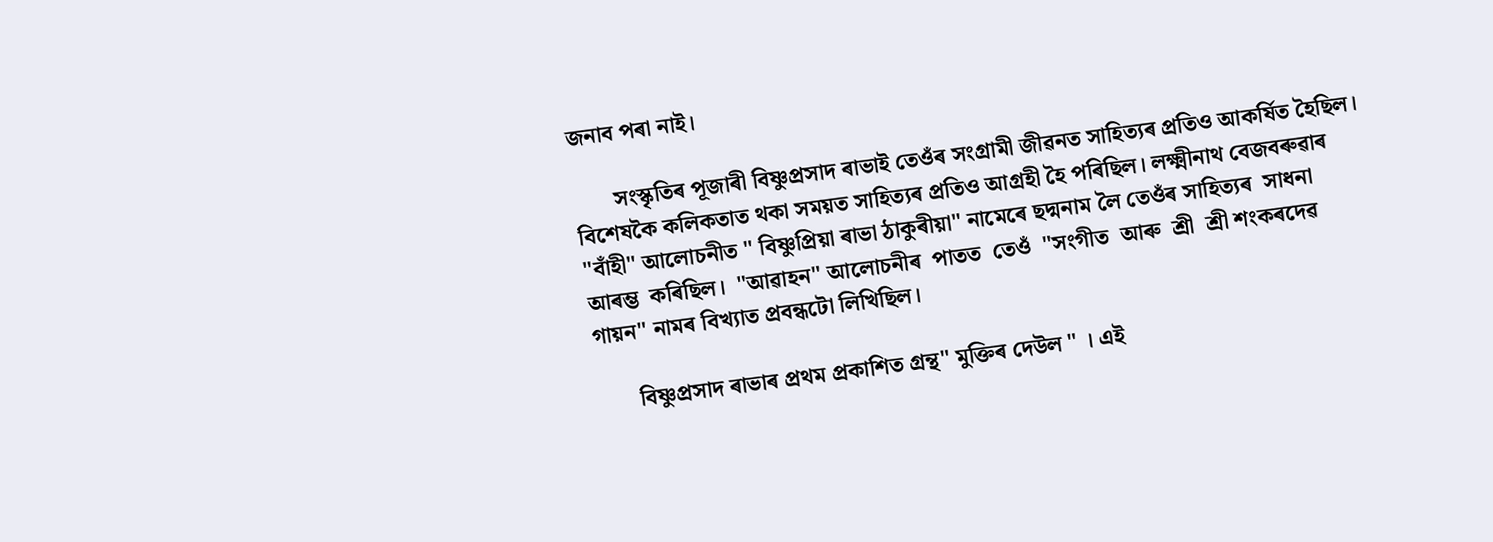জনাব পৰা নাই।

       সংস্কৃতিৰ পূজাৰী বিষ্ণুপ্ৰসাদ ৰাভাই তেওঁৰ সংগ্ৰামী জীৱনত সাহিত্যৰ প্ৰতিও আকৰ্ষিত হৈছিল। বিশেষকৈ কলিকতাত থকা সময়ত সাহিত্যৰ প্ৰতিও আগ্ৰহী হৈ পৰিছিল। লক্ষ্মীনাথ বেজবৰুৱাৰ "বাঁহী" আলোচনীত " বিষ্ণুপ্ৰিয়া ৰাভা ঠাকুৰীয়া" নামেৰে ছদ্মনাম লৈ তেওঁৰ সাহিত্যৰ  সাধনা  আৰম্ভ  কৰিছিল।  "আৱাহন" আলোচনীৰ  পাতত  তেওঁ  "সংগীত  আৰু  শ্ৰী  শ্ৰী শংকৰদেৱ গায়ন" নামৰ বিখ্যাত প্ৰবন্ধটো লিখিছিল।

       বিষ্ণুপ্ৰসাদ ৰাভাৰ প্ৰথম প্ৰকাশিত গ্ৰন্থ" মুক্তিৰ দেউল " । এই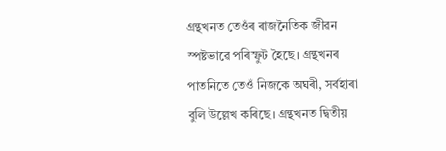গ্ৰন্থখনত তেওঁৰ ৰাজনৈতিক জীৱন স্পষ্টভাৱে পৰিস্ফুট হৈছে। গ্ৰন্থখনৰ পাতনিতে তেওঁ নিজকে অঘৰী, সৰ্বহাৰা বুলি উল্লেখ কৰিছে। গ্ৰন্থখনত দ্বিতীয়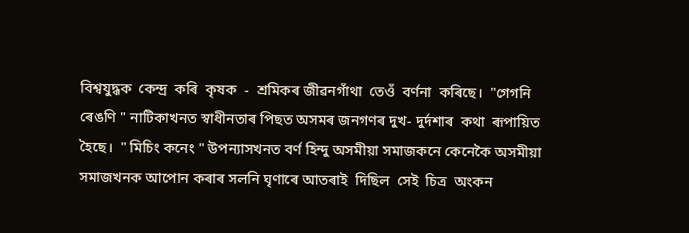বিশ্বযুদ্ধক  কেন্দ্ৰ  কৰি  কৃষক  -  শ্ৰমিকৰ জীৱনগাঁথা  তেওঁ  বৰ্ণনা  কৰিছে।  "গেগনি ৰেঙণি " নাটিকাখনত স্বাধীনতাৰ পিছত অসমৰ জনগণৰ দুখ- দুৰ্দশাৰ  কথা  ৰূপায়িত  হৈছে।  " মিচিং কনেং " উপন্যাসখনত বৰ্ণ হিন্দু অসমীয়া সমাজকনে কেনেকৈ অসমীয়া সমাজখনক আপোন কৰাৰ সলনি ঘৃণাৰে আতৰাই  দিছিল  সেই  চিত্ৰ  অংকন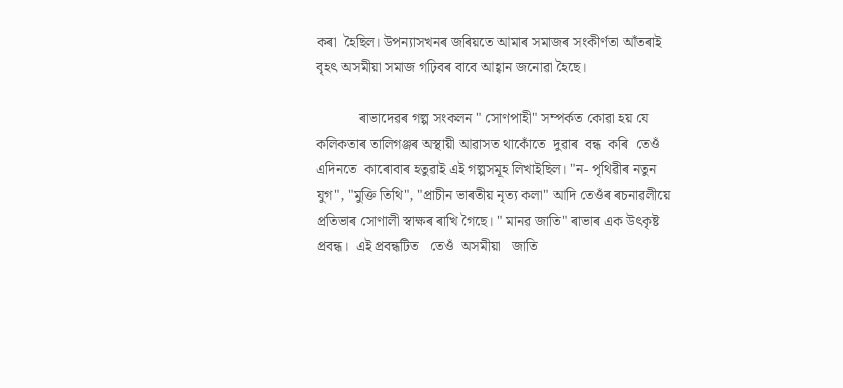কৰা  হৈছিল। উপন্যাসখনৰ জৰিয়তে আমাৰ সমাজৰ সংকীৰ্ণতা আঁতৰাই বৃহৎ অসমীয়া সমাজ গঢ়িবৰ বাবে আহ্বান জনোৱা হৈছে।

            ৰাভাদেৱৰ গল্প সংকলন " সোণপাহী" সম্পৰ্কত কোৱা হয় যে কলিকতাৰ তালিগঞ্জৰ অস্থায়ী আৱাসত থাকোঁতে  দুৱাৰ  বন্ধ  কৰি  তেওঁ  এদিনতে  কাৰোবাৰ হতুৱাই এই গল্পসমূহ লিখাইছিল। "ন- পৃথিৱীৰ নতুন যুগ", "মুক্তি তিথি", "প্ৰাচীন ভাৰতীয় নৃত্য কলা" আদি তেওঁৰ ৰচনাৱলীয়ে প্ৰতিভাৰ সোণালী স্বাক্ষৰ ৰাখি গৈছে। " মানৱ জাতি" ৰাভাৰ এক উৎকৃষ্ট প্ৰবন্ধ।  এই প্ৰবন্ধটিত   তেওঁ  অসমীয়া   জাতি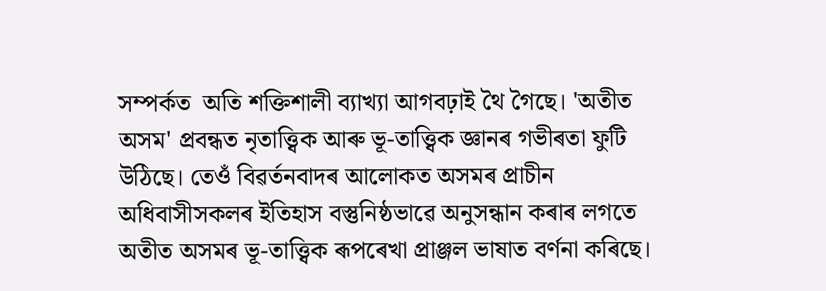সম্পৰ্কত  অতি শক্তিশালী ব্যাখ্যা আগবঢ়াই থৈ গৈছে। 'অতীত অসম' প্ৰবন্ধত নৃতাত্ত্বিক আৰু ভূ-তাত্ত্বিক জ্ঞানৰ গভীৰতা ফুটি উঠিছে। তেওঁ বিৱৰ্তনবাদৰ আলোকত অসমৰ প্ৰাচীন অধিবাসীসকলৰ ইতিহাস বস্তুনিষ্ঠভাৱে অনুসন্ধান কৰাৰ লগতে অতীত অসমৰ ভূ-তাত্ত্বিক ৰূপৰেখা প্ৰাঞ্জল ভাষাত বৰ্ণনা কৰিছে।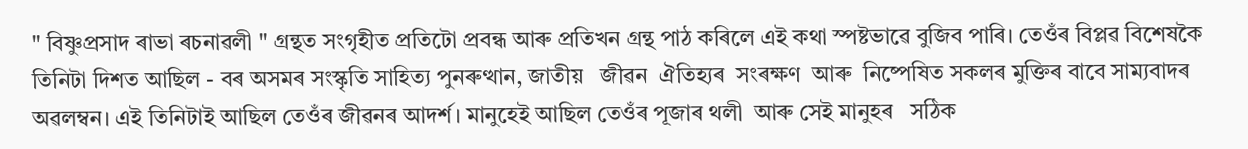" বিষ্ণুপ্ৰসাদ ৰাভা ৰচনাৱলী " গ্ৰন্থত সংগৃহীত প্ৰতিটো প্ৰবন্ধ আৰু প্ৰতিখন গ্ৰন্থ পাঠ কৰিলে এই কথা স্পষ্টভাৱে বুজিব পাৰি। তেওঁৰ বিপ্লৱ বিশেষকৈ তিনিটা দিশত আছিল - বৰ অসমৰ সংস্কৃতি সাহিত্য পুনৰুত্থান, জাতীয়   জীৱন  ঐতিহ্যৰ  সংৰক্ষণ  আৰু  নিষ্পেষিত সকলৰ মুক্তিৰ বাবে সাম্যবাদৰ অৱলম্বন। এই তিনিটাই আছিল তেওঁৰ জীৱনৰ আদৰ্শ। মানুহেই আছিল তেওঁৰ পূজাৰ থলী  আৰু সেই মানুহৰ   সঠিক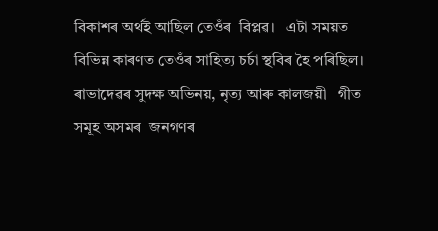বিকাশৰ অৰ্থই আছিল তেওঁৰ  বিপ্লৱ।   এটা সময়ত বিভিন্ন কাৰণত তেওঁৰ সাহিত্য চৰ্চা স্থবিৰ হৈ পৰিছিল।                                    ৰাভাদেৱৰ সুদক্ষ অভিনয়, নৃত্য আৰু কালজয়ী   গীত সমূহ অসমৰ  জনগণৰ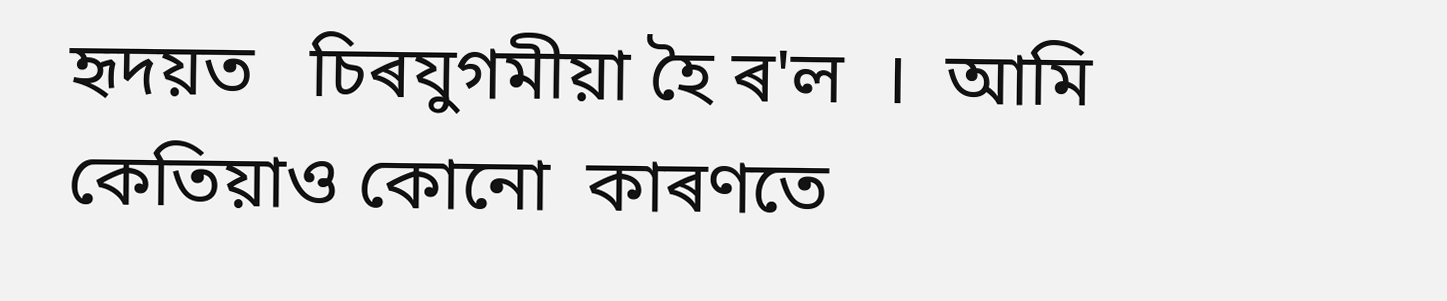হৃদয়ত   চিৰযুগমীয়া হৈ ৰ'ল  ।  আমি কেতিয়াও কোনো  কাৰণতে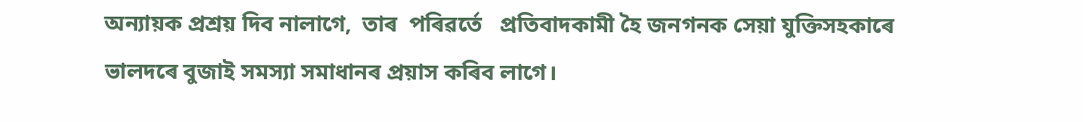অন্যায়ক প্ৰশ্ৰয় দিব নালাগে,  তাৰ  পৰিৱৰ্তে   প্ৰতিবাদকামী হৈ জনগনক সেয়া যুক্তিসহকাৰে ভালদৰে বুজাই সমস্যা সমাধানৰ প্ৰয়াস কৰিব লাগে।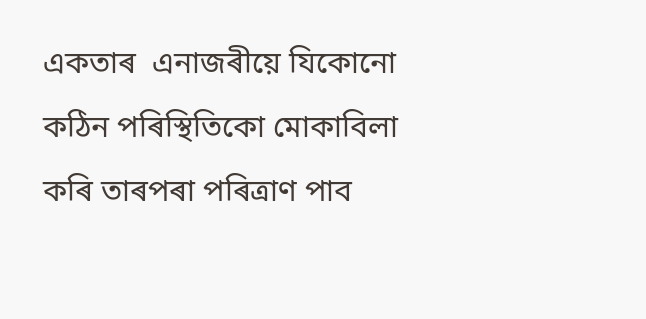একতাৰ  এনাজৰীয়ে যিকোনো কঠিন পৰিস্থিতিকো মোকাবিলা কৰি তাৰপৰা পৰিত্ৰাণ পাব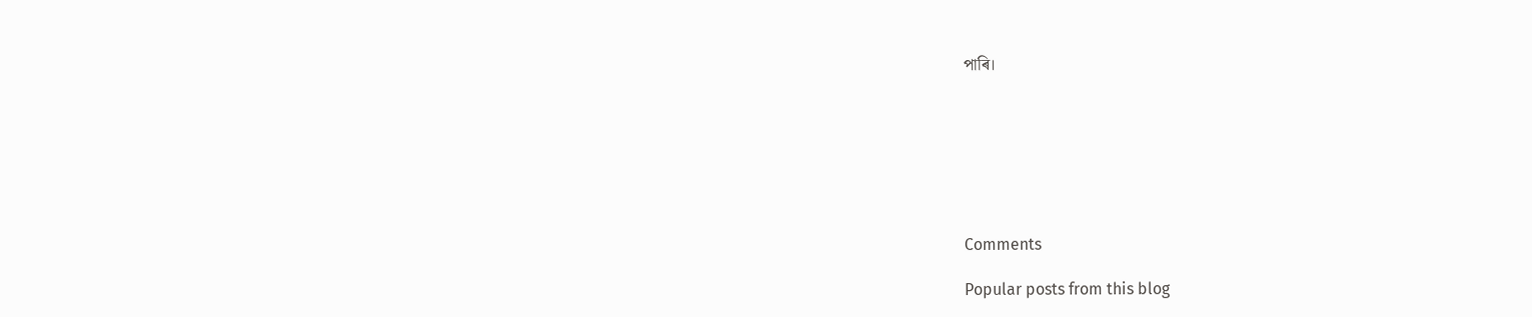পাৰি।







Comments

Popular posts from this blog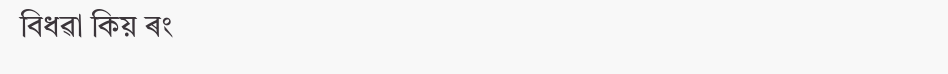বিধৱা কিয় ৰং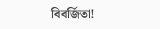বিবৰ্জিতা!